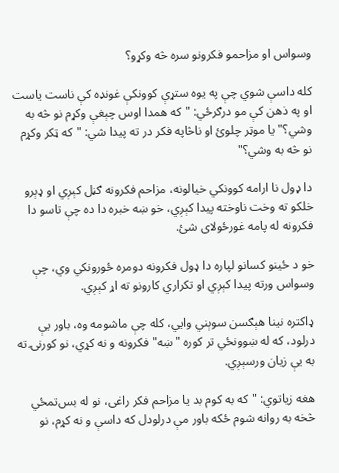وسواس او مزاحمو فکرونو سره څه وکړو؟

کله داسې شوي چې په یوه ستړې کوونکې غونډه کې ناست یاست او په ذهن کې مو درګرځي: "که همدا اوس چېغې وکړم نو څه به وشي؟" یا موټر چلوئ او ناڅاپه فکر در ته پیدا شي: "که ټکر وکړم نو څه به وشي؟"

دا ډول نا ارامه کوونکي خیالونه، مزاحم فکرونه ګڼل کېږي او ډېرو خلکو ته وخت ناوخته پیدا کېږي، خو ښه خبره دا ده چې تاسو دا فکرونه له پامه غورځولای شئ.

خو د ځینو کسانو لپاره دا ډول فکرونه دومره ځورونکي وي، چې وسواس ورته پیدا کېږي او تکراري کارونو ته اړ کېږي.

ډاکتره نینا هېګسن سوېني وايي، کله چې ماشومه وه، باور یې درلود، که له ښوونځي تر کوره "ښه" فکرونه و نه کړي، نو کورنۍ ته به یې زیان ورسېږي.

هغه زیاتوي: "که به کوم بد یا مزاحم فکر راغی، نو له بس‌تمځي څخه به روانه شوم ځکه باور مې درلودل که داسې و نه کړم، نو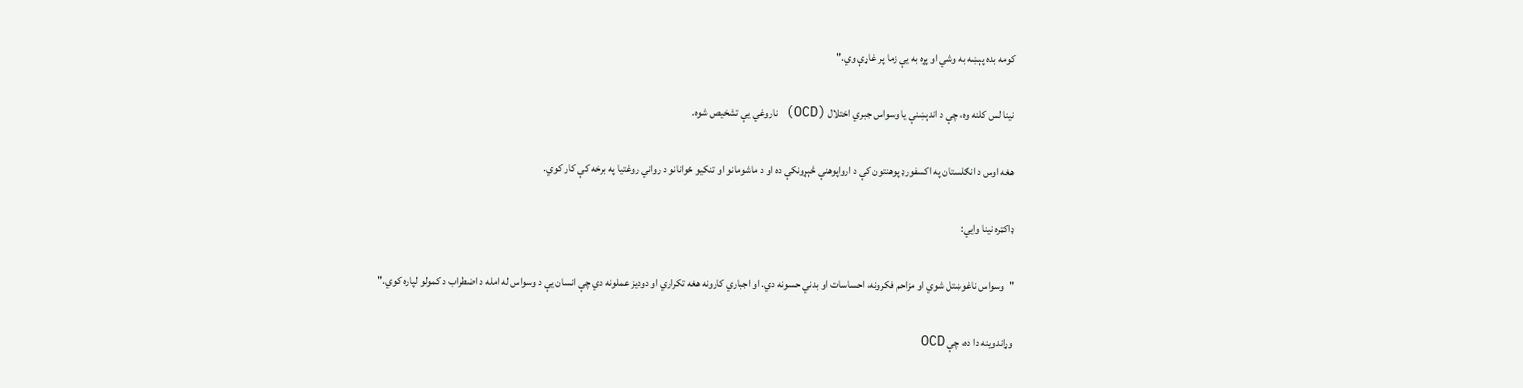کومه بده پېښه به وشي او پړه به یې زما پر غاړې وي."

نینا لس کلنه وه، چې د اندېښنې یا وسواس جبري اختلال (OCD) ناروغي یې تشخیص شوه.

هغه اوس د انګلستان په اکسفورډ پوهنتون کې د ارواپوهنې څېړونکې ده او د ماشومانو او تنکیو ځوانانو د رواني روغتیا په برخه کې کار کوي.

ډاکټره نینا وایي:

"وسواس ناغوښتل شوي او مزاحم فکرونه، احساسات او بدني حسونه دي. او اجباري کارونه هغه تکراري او دودیز عملونه دي چې انسان یې د وسواس له امله د اضطراب د کمولو لپاره کوي."

وړاندوینه دا ده، چې OCD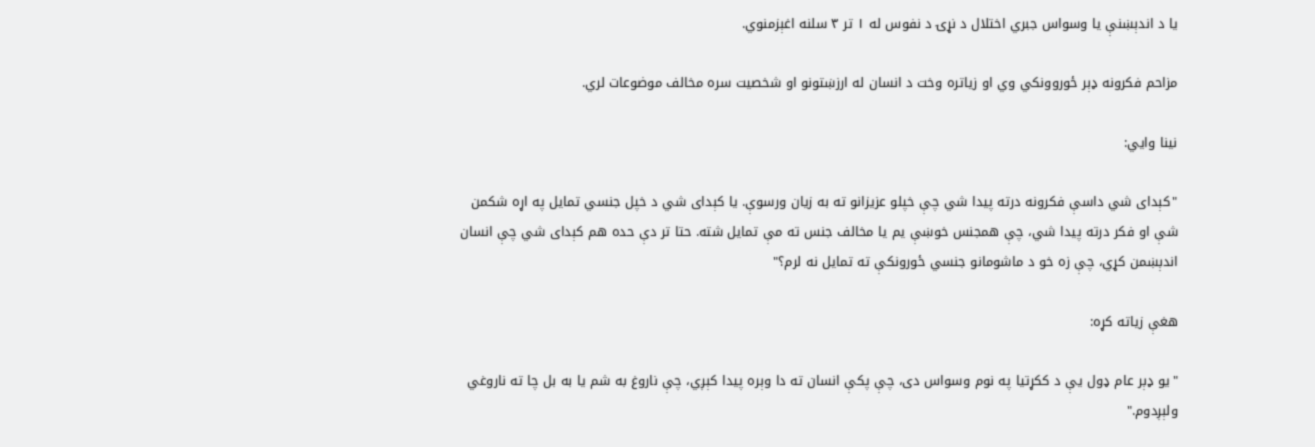یا د اندېښنې یا وسواس جبري اختلال د نړۍ د نفوس له ۱ تر ۳ سلنه اغېزمنوي.

مزاحم فکرونه ډېر ځوروونکي وي او زیاتره وخت د انسان له ارزښتونو او شخصیت سره مخالف موضوعات لري.

نینا وايي:

"کېدای شي داسې فکرونه درته پیدا شي چې خپلو عزیزانو ته به زیان ورسوې. یا کېدای شي د خپل جنسي تمایل په اړه شکمن شې او فکر درته پیدا شي، چې همجنس خوښې یم یا مخالف جنس ته مې تمایل شته. حتا تر دې حده هم کېدای شي چې انسان اندېښمن کړي، چې زه خو د ماشومانو جنسي ځورونکې ته تمایل نه لرم؟"

هغې زیاته کړه:

"یو ډېر عام ډول یې د ککړتیا په نوم وسواس دی، چې پکې انسان ته دا وېره پیدا کېږي، چې ناروغ به شم یا به بل چا ته ناروغي ولېږدوم."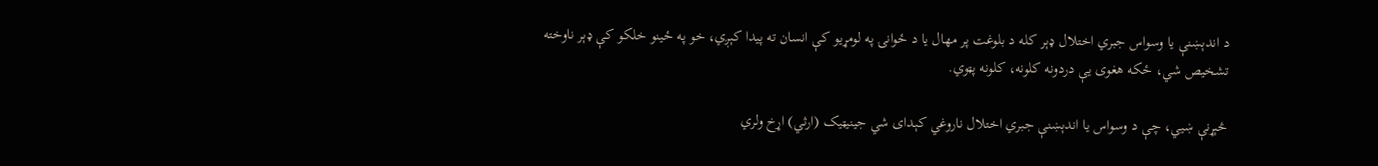د اندېښنې یا وسواس جبري اختلال ډېر کله د بلوغت پر مهال یا د ځوانۍ په لومړیو کې انسان ته پیدا کېږي، خو په ځینو خلکو کې ډېر ناوخته تشخیص شي، ځکه هغوی یې دردونه کلونه، کلونه پټوي.

څېړنې ښيي، چې د وسواس یا اندېښنې جبري اختلال ناروغي کېدای شي جینیټیک (ارثي) اړخ ولري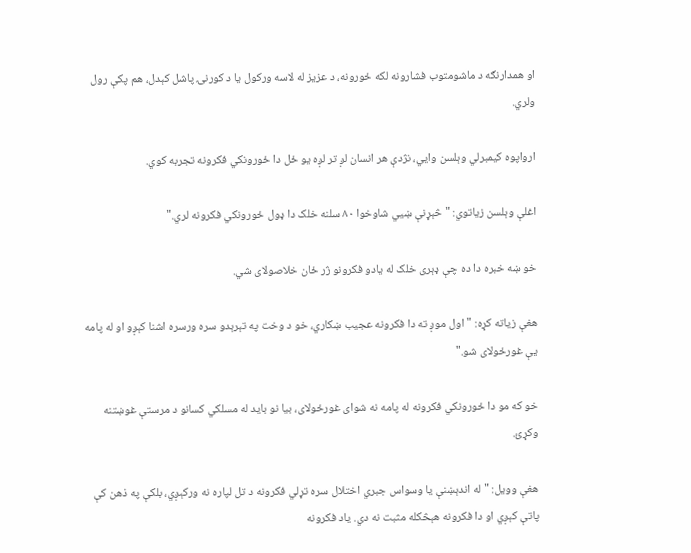او همدارنګه د ماشومتوب فشارونه لکه ځورونه، د عزیز له لاسه ورکول یا د کورنۍ پاشل کېدل، هم پکې رول ولري.

ارواپوه کیمبرلي وېلسن وايي، نژدې هر انسان لږ تر لږه یو ځل دا ځورونکي فکرونه تجربه کوي.

اغلې وېلسن زیاتوي: "څېړنې ښيي شاوخوا ۸۰ سلنه خلک دا ډول ځورونکي فکرونه لري."

خو ښه خبره دا ده چې ډېری خلک له یادو فکرونو ژر ځان خلاصولای شي.

هغې زیاته کړه: "اول موږ ته دا فکرونه عجیب ښکاري، خو د وخت په تېرېدو سره ورسره اشنا کېږو او له پامه یې غورځولای شو."

خو که مو دا ځورونکي فکرونه له پامه نه شوای غورځولای، بیا نو باید له مسلکي کسانو د مرستې غوښتنه وکړئ.

هغې وویل: "له اندېښنې یا وسواس جبري اختلال سره تړلي فکرونه د تل لپاره نه ورکېږي، بلکې په ذهن کې پاتې کېږي او دا فکرونه هېڅکله مثبت نه دي. یاد فکرونه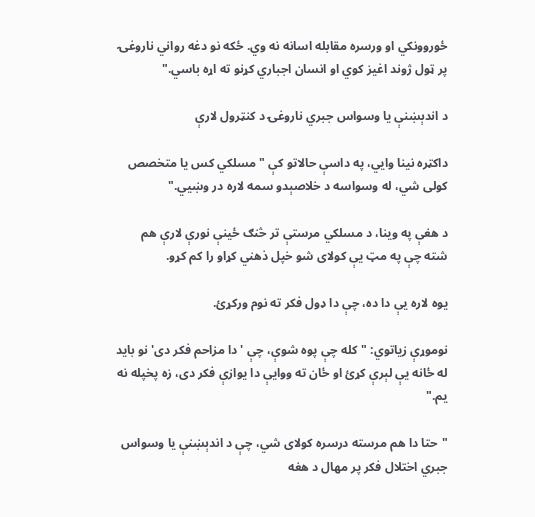ځوروونکي او ورسره مقابله اسانه نه وي. ځکه نو دغه رواني ناروغۍ پر ټول ژوند اغیز کوي او انسان اجباري کړنو ته اړه باسي."

د اندېښنې یا وسواس جبري ناروغۍ د کنټرول لارې

داکټره نینا وايي، په داسې حالاتو کې "مسلکي کس یا متخصص کولی شي، له وسواسه د خلاصېدو سمه لاره در وښیي."

د هغې په وینا، د مسلکي مرستې تر څنګ ځینې نورې لارې هم شته چې په مټ یې کولای شو خپل ذهني کړاو را کم کړو.

یوه لاره یې دا ده، چې دا ډول فکر ته نوم ورکړئ.

نوموړې زیاتوي: "کله چې پوه شوې، چې 'دا مزاحم فکر دی' نو باید له ځانه یې لېرې کړئ او ځان ته ووایې دا یوازې فکر دی، زه پخپله نه یم."

"حتا دا هم مرسته درسره کولای شي، چې د اندېښنې یا وسواس جبري اختلال فکر پر مهال د هغه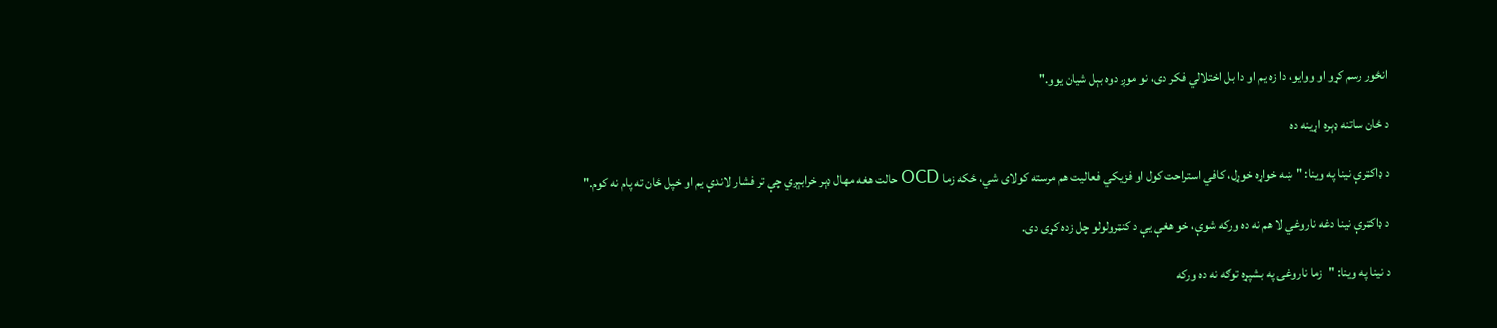انځور رسم کړو او ووایو، دا زه یم او دا بل اختلالي فکر دی، نو موږ دوه بېل شیان یوو."

د ځان ساتنه ډېره اړینه ده

د ډاکټرې نینا په وینا: "ښه خواړه خوړل، کافي استراحت کول او فزیکي فعالیت هم مرسته کولای شي، ځکه زما OCD حالت هغه مهال ډېر خرابېږي چې تر فشار لاندې یم او خپل ځان ته پام نه کوم."

د ډاکټرې نینا دغه ناروغي لا هم نه ده ورکه شوې، خو هغې یې د کنټرولولو چل زده‌ کړی دی.

د نینا په وینا: "زما ناروغۍ په بشپړه توګه نه ده ورکه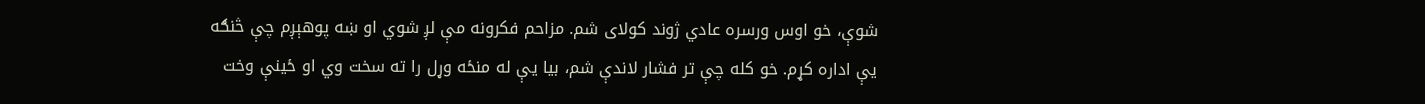شوې، خو اوس ورسره عادي ژوند کولای شم. مزاحم فکرونه مې لږ شوي او ښه پوهېږم چې څنګه یې اداره کړم. خو کله چې تر فشار لاندې شم، بیا یې له منځه وړل را ته سخت وي او ځینې وخت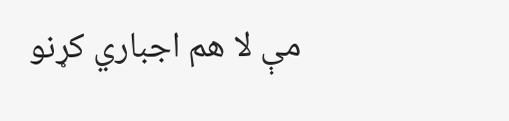مې لا هم اجباري کړنو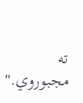ته مجبوروي."